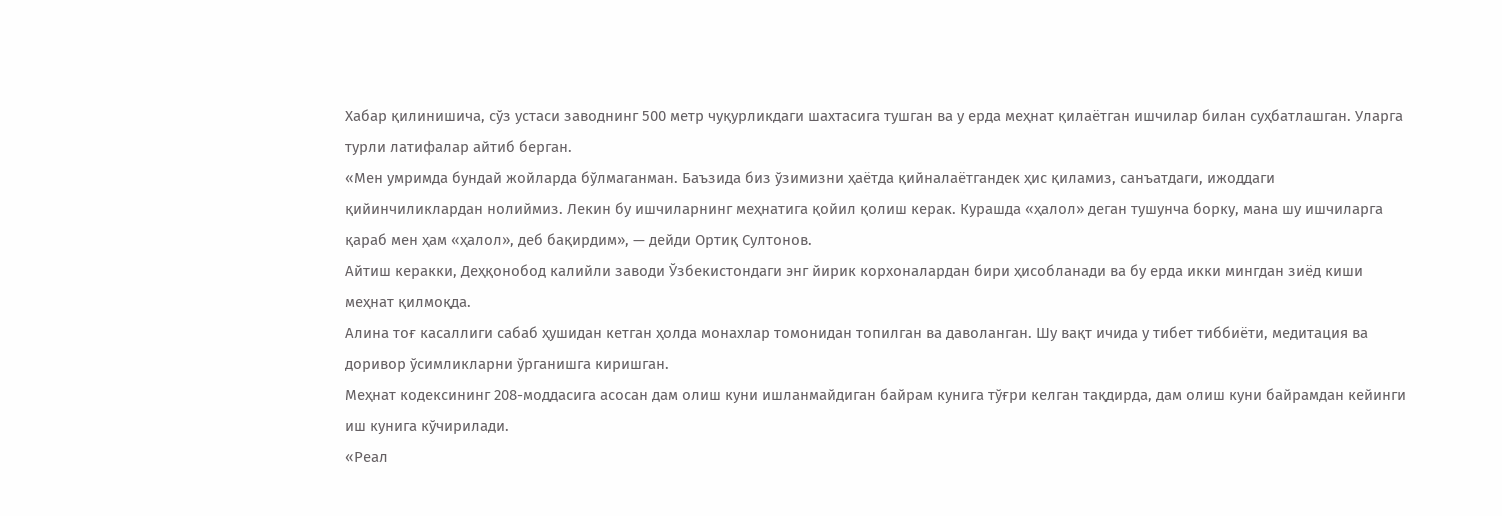Хабар қилинишича, сўз устаси заводнинг 500 метр чуқурликдаги шахтасига тушган ва у ерда меҳнат қилаётган ишчилар билан суҳбатлашган. Уларга турли латифалар айтиб берган.
«Мен умримда бундай жойларда бўлмаганман. Баъзида биз ўзимизни ҳаётда қийналаётгандек ҳис қиламиз, санъатдаги, ижоддаги қийинчиликлардан нолиймиз. Лекин бу ишчиларнинг меҳнатига қойил қолиш керак. Курашда «ҳалол» деган тушунча борку, мана шу ишчиларга қараб мен ҳам «ҳалол», деб бақирдим», — дейди Ортиқ Султонов.
Айтиш керакки, Деҳқонобод калийли заводи Ўзбекистондаги энг йирик корхоналардан бири ҳисобланади ва бу ерда икки мингдан зиёд киши меҳнат қилмоқда.
Алина тоғ касаллиги сабаб ҳушидан кетган ҳолда монахлар томонидан топилган ва даволанган. Шу вақт ичида у тибет тиббиёти, медитация ва доривор ўсимликларни ўрганишга киришган.
Меҳнат кодексининг 208-моддасига асосан дам олиш куни ишланмайдиган байрам кунига тўғри келган тақдирда, дам олиш куни байрамдан кейинги иш кунига кўчирилади.
«Реал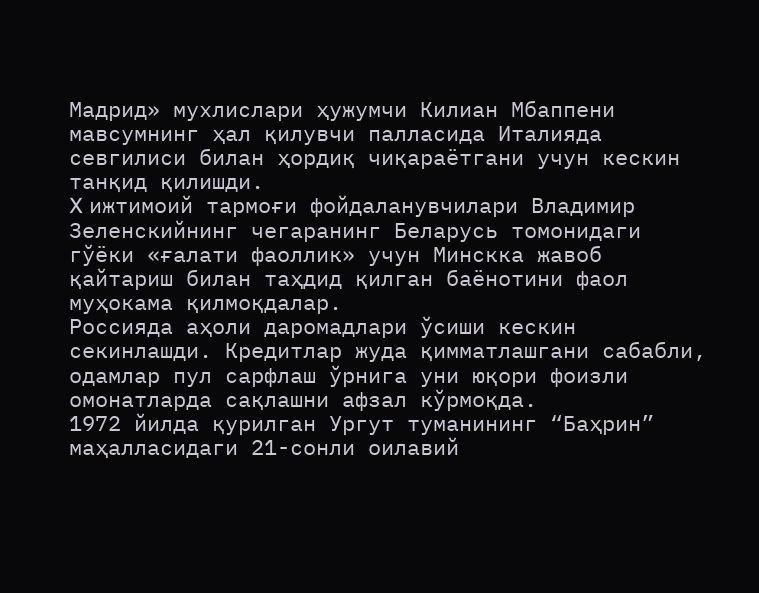Мадрид» мухлислари ҳужумчи Килиан Мбаппени мавсумнинг ҳал қилувчи палласида Италияда севгилиси билан ҳордиқ чиқараётгани учун кескин танқид қилишди.
X ижтимоий тармоғи фойдаланувчилари Владимир Зеленскийнинг чегаранинг Беларусь томонидаги гўёки «ғалати фаоллик» учун Минскка жавоб қайтариш билан таҳдид қилган баёнотини фаол муҳокама қилмоқдалар.
Россияда аҳоли даромадлари ўсиши кескин секинлашди. Кредитлар жуда қимматлашгани сабабли, одамлар пул сарфлаш ўрнига уни юқори фоизли омонатларда сақлашни афзал кўрмоқда.
1972 йилда қурилган Ургут туманининг “Баҳрин” маҳалласидаги 21-сонли оилавий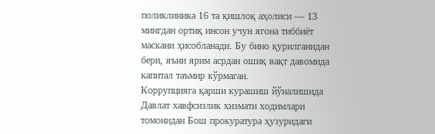поликлиника 16 та қишлоқ аҳолиси — 13 мингдан ортиқ инсон учун ягона тиббиёт маскани ҳисобланади. Бу бино қурилганидан бери, яъни ярим асрдан ошиқ вақт давомида капитал таъмир кўрмаган.
Коррупцияга қарши курашиш йўналишида Давлат хавфсизлик хизмати ходимлари томонидан Бош прокуратура ҳузуридаги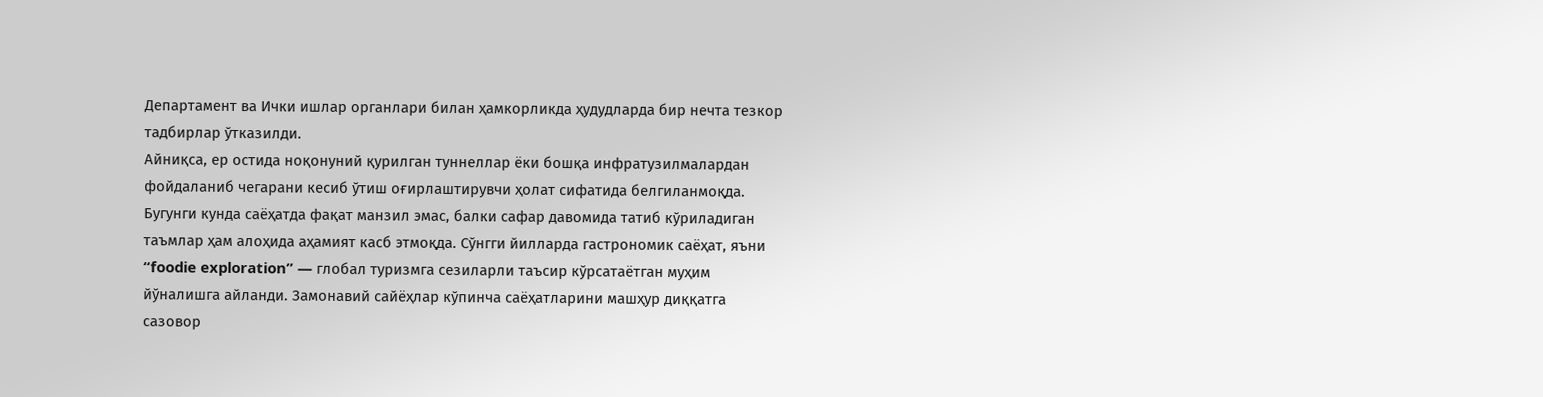Департамент ва Ички ишлар органлари билан ҳамкорликда ҳудудларда бир нечта тезкор тадбирлар ўтказилди.
Айниқса, ер остида ноқонуний қурилган туннеллар ёки бошқа инфратузилмалардан фойдаланиб чегарани кесиб ўтиш оғирлаштирувчи ҳолат сифатида белгиланмоқда.
Бугунги кунда саёҳатда фақат манзил эмас, балки сафар давомида татиб кўриладиган таъмлар ҳам алоҳида аҳамият касб этмоқда. Сўнгги йилларда гастрономик саёҳат, яъни “foodie exploration” — глобал туризмга сезиларли таъсир кўрсатаётган муҳим йўналишга айланди. Замонавий сайёҳлар кўпинча саёҳатларини машҳур диққатга сазовор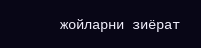жойларни зиёрат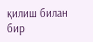қилиш билан бир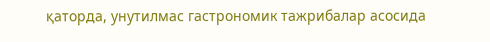қаторда, унутилмас гастрономик тажрибалар асосида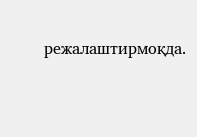режалаштирмоқда.